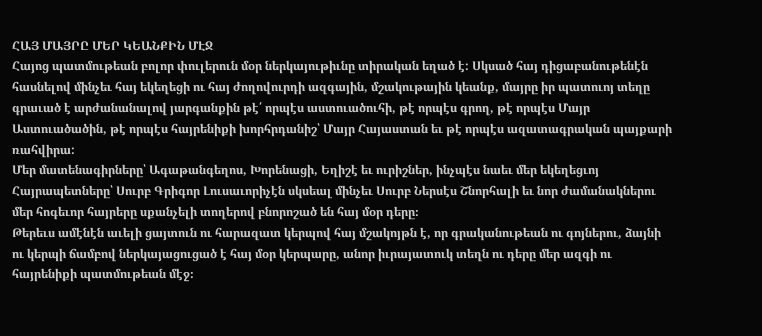ՀԱՅ ՄԱՅՐԸ ՄԵՐ ԿԵԱՆՔԻՆ ՄԷՋ
Հայոց պատմութեան բոլոր փուլերուն մօր ներկայութիւնը տիրական եղած է: Սկսած հայ դիցաբանութենէն հասնելով մինչեւ հայ եկեղեցի ու հայ ժողովուրդի ազգային, մշակութային կեանք, մայրը իր պատուոյ տեղը գրաւած է արժանանալով յարգանքին թէ՛ որպէս աստուածուհի, թէ որպէս գրող, թէ որպէս Մայր Աստուածածին, թէ որպէս հայրենիքի խորհրդանիշ՝ Մայր Հայաստան եւ թէ որպէս ազատագրական պայքարի ռահվիրա:
Մեր մատենագիրները՝ Ագաթանգեղոս, Խորենացի, Եղիշէ եւ ուրիշներ, ինչպէս նաեւ մեր եկեղեցւոյ Հայրապետները՝ Սուրբ Գրիգոր Լուսաւորիչէն սկսեալ մինչեւ Սուրբ Ներսէս Շնորհալի եւ նոր ժամանակներու մեր հոգեւոր հայրերը սքանչելի տողերով բնորոշած են հայ մօր դերը։
Թերեւս ամէնէն աւելի ցայտուն ու հարազատ կերպով հայ մշակոյթն է, որ գրականութեան ու գոյներու, ձայնի ու կերպի ճամբով ներկայացուցած է հայ մօր կերպարը, անոր իւրայատուկ տեղն ու դերը մեր ազգի ու հայրենիքի պատմութեան մէջ։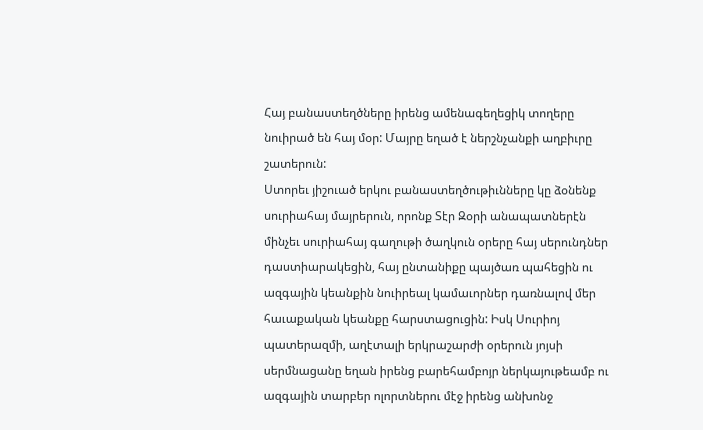Հայ բանաստեղծները իրենց ամենագեղեցիկ տողերը նուիրած են հայ մօր: Մայրը եղած է ներշնչանքի աղբիւրը շատերուն:
Ստորեւ յիշուած երկու բանաստեղծութիւնները կը ձօնենք սուրիահայ մայրերուն, որոնք Տէր Զօրի անապատներէն մինչեւ սուրիահայ գաղութի ծաղկուն օրերը հայ սերունդներ դաստիարակեցին, հայ ընտանիքը պայծառ պահեցին ու ազգային կեանքին նուիրեալ կամաւորներ դառնալով մեր հաւաքական կեանքը հարստացուցին: Իսկ Սուրիոյ պատերազմի, աղէտալի երկրաշարժի օրերուն յոյսի սերմնացանը եղան իրենց բարեհամբոյր ներկայութեամբ ու ազգային տարբեր ոլորտներու մէջ իրենց անխոնջ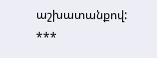աշխատանքով:
***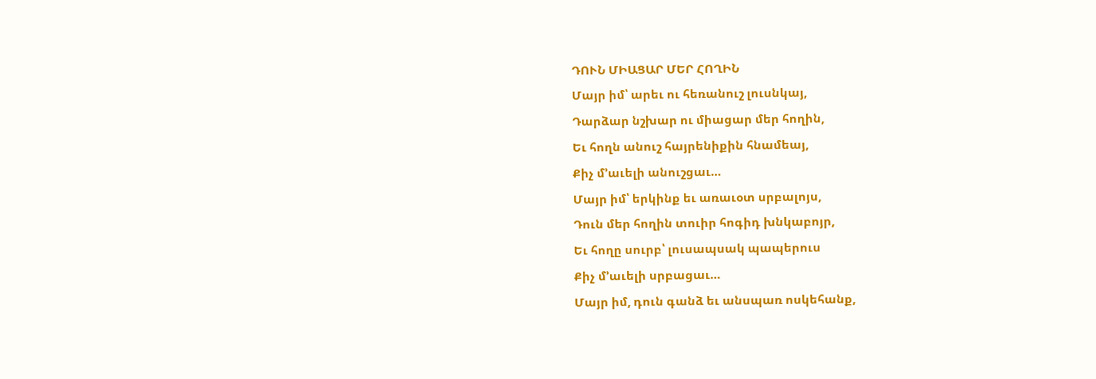ԴՈՒՆ ՄԻԱՑԱՐ ՄԵՐ ՀՈՂԻՆ
Մայր իմ՝ արեւ ու հեռանուշ լուսնկայ,
Դարձար նշխար ու միացար մեր հողին,
Եւ հողն անուշ հայրենիքին հնամեայ,
Քիչ մ’աւելի անուշցաւ…
Մայր իմ՝ երկինք եւ առաւօտ սրբալոյս,
Դուն մեր հողին տուիր հոգիդ խնկաբոյր,
Եւ հողը սուրբ՝ լուսապսակ պապերուս
Քիչ մ’աւելի սրբացաւ…
Մայր իմ, դուն գանձ եւ անսպառ ոսկեհանք,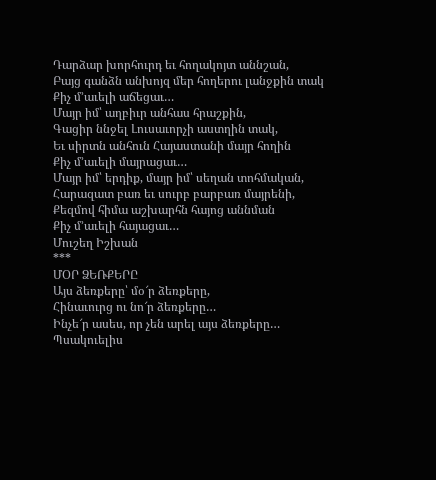Դարձար խորհուրդ եւ հողակոյտ աննշան,
Բայց գանձն անխոյզ մեր հողերու լանջքին տակ
Քիչ մ’աւելի աճեցաւ…
Մայր իմ՝ աղբիւր անհաս հրաշքին,
Գացիր ննջել Լուսաւորչի աստղին տակ,
Եւ սիրտն անհուն Հայաստանի մայր հողին
Քիչ մ’աւելի մայրացաւ…
Մայր իմ՝ երդիք, մայր իմ՝ սեղան տոհմական,
Հարազատ բառ եւ սուրբ բարբառ մայրենի,
Քեզմով հիմա աշխարհն հայոց աննման
Քիչ մ’աւելի հայացաւ…
Մուշեղ Իշխան
***
ՄՕՐ ՁԵՌՔԵՐԸ
Այս ձեռքերը՝ մօ՜ր ձեռքերը,
Հինաւուրց ու նո՜ր ձեռքերը…
Ինչե՜ր ասես, որ չեն արել այս ձեռքերը…
Պսակուելիս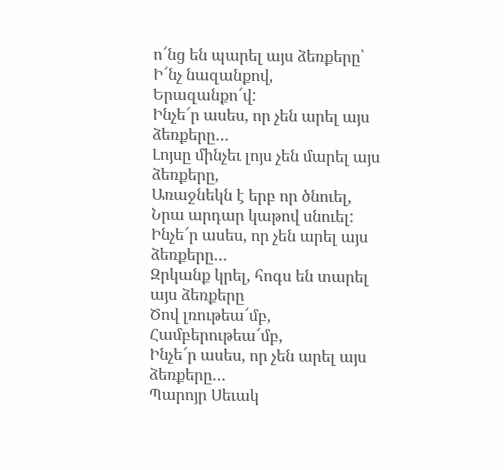ո՜նց են պարել այս ձեռքերը՝
Ի՜նչ նազանքով,
Երազանքո՜վ:
Ինչե՜ր ասես, որ չեն արել այս ձեռքերը…
Լոյսը մինչեւ լոյս չեն մարել այս ձեռքերը,
Առաջնեկն է երբ որ ծնուել,
Նրա արդար կաթով սնուել:
Ինչե՜ր ասես, որ չեն արել այս ձեռքերը…
Զրկանք կրել, հոգս են տարել այս ձեռքերը
Ծով լռութեա՜մբ,
Համբերութեա՜մբ,
Ինչե՜ր ասես, որ չեն արել այս ձեռքերը…
Պարոյր Սեւակ